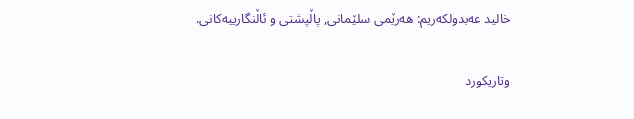خالید عه‌بدولكه‌ریم: هه‌رێمى سلێمانى, پاڵپشتى و ئاڵنگارییه‌كانى.

وتاریکورد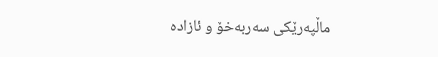ماڵپەرێکی سەربەخۆ و ئازادە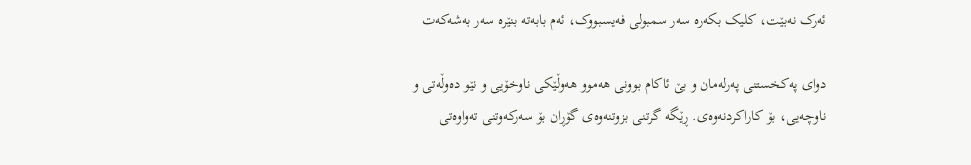ئەرک نەبێت، کلیک بکەرە سەر سمبولی فەیسبووک، ئەم بابەتە بنێرە سەر بەشەکەت

دواى په‌كخستنى په‌رله‌مان و بێ ئاكام بوونى هه‌موو هه‌وڵێكى ناوخۆیى و نێو ده‌وڵه‌تى و ناوچه‌یى، بۆ كاراكردنه‌وه‌ى. ڕێگه‌ گرتنى بزوتنه‌وه‌ى گۆڕان بۆ سه‌ركه‌وتنى ته‌واوه‌تى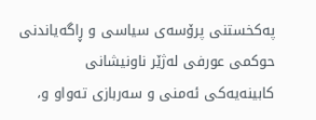په‌كخستنى پرۆسه‌ى سیاسى و ڕاگه‌یاندنى حوكمى عورفى له‌ژێر ناونیشانى كابینه‌یه‌كى ئه‌منى و سه‌ربازى ته‌واو و،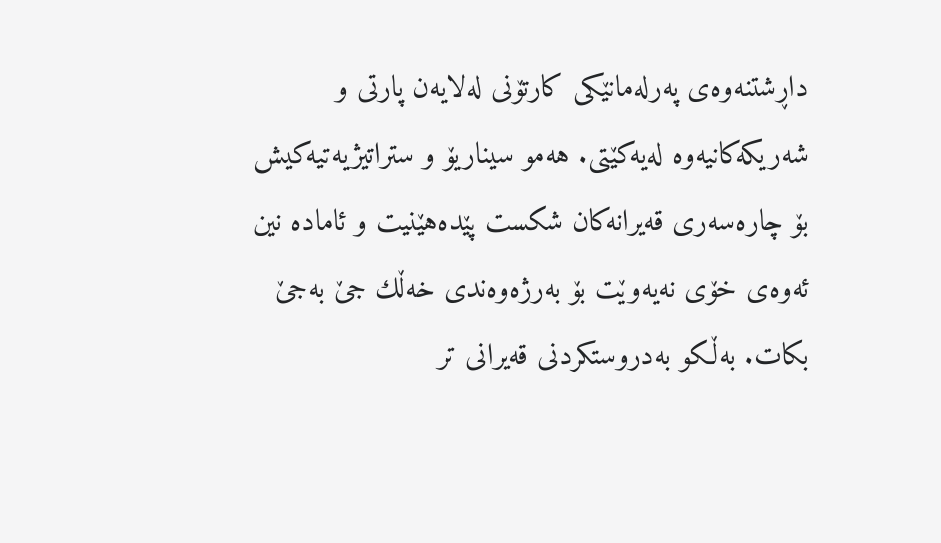داڕشتنه‌وه‌ى په‌رله‌مانێكى كارتۆنى له‌لایه‌ن پارتى و شه‌ریكه‌كانیه‌وه‌ له‌یه‌كێتى. هه‌مو سیناریۆ و ستراتیژیه‌تیه‌كیش بۆ چاره‌سه‌رى قه‌یرانه‌كان شكست پێده‌هێنیت و ئاماده‌ نین‌ ئه‌وه‌ى خۆى نه‌یه‌وێت بۆ به‌رژه‌وه‌ندى خه‌ڵك جێ به‌جێ بكات. به‌ڵكو به‌دروستكردنى قه‌یرانى تر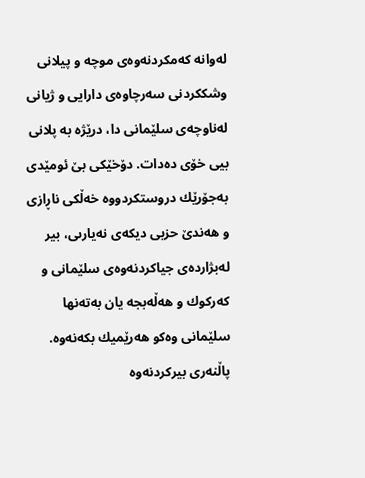له‌وانه‌ كه‌مكردنه‌وه‌ى موچه‌ و پیلانى وشككردنى سه‌رچاوه‌ى دارایى و ژیانى له‌ناوچه‌ى سلێمانى دا، درێژه‌ به‌ پلانى بیى خۆى ده‌دات. دۆخێكى بێ ئومێدى به‌جۆرێك دروستكردووه‌ خه‌ڵكى ناڕازى و هه‌ندێ حزبى دیكه‌ى نه‌یارىی، بیر له‌بژارده‌ى جیاكردنه‌وه‌ى سلێمانى و كه‌ركوك و هه‌ڵه‌بجه‌ یان به‌ته‌نها سلێمانى وه‌كو هه‌رێمیك بكه‌نه‌وه. پاڵنه‌رى بیركردنه‌وه‌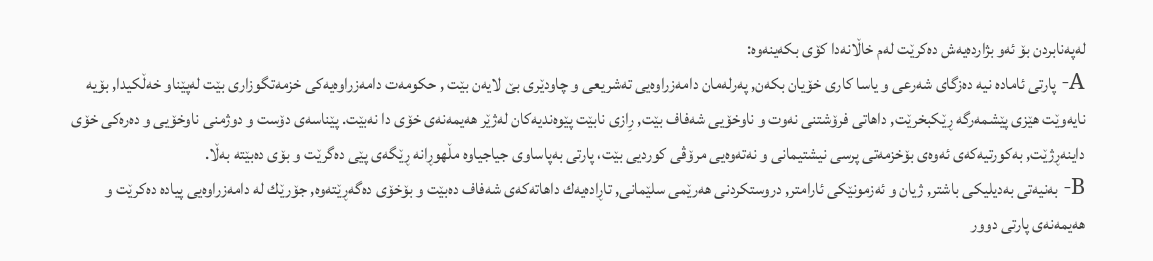له‌په‌نابردن بۆ ئه‌و بژارده‌یه‌ش ده‌كرێت له‌م خاڵانه‌دا كۆى بكه‌ینه‌وه‌:
A- پارتى ئاماده‌ نیه‌ ده‌زگاى شه‌رعى و یاسا كارى خۆیان بكه‌ن, په‌رله‌مان دامه‌زراوه‌یى ته‌شریعى و چاودێرى بێ لایه‌ن بێت , حكومه‌ت دامه‌زراوه‌یه‌كى خزمه‌تگوزارى بێت له‌پێناو خه‌ڵكیدا, بۆیه‌ نایه‌وێت هێزى پێشمه‌رگه‌ ڕێكبخرێت, داهاتى فرۆشتنى نه‌وت و ناوخۆیى شه‌فاف بێت, رِازى نابێت پێوه‌ندیه‌كان له‌ژێر هه‌یمه‌نه‌ى خۆى دا نه‌بێت. پێناسه‌ى دۆست و دوژمنى ناوخۆیى و ده‌ره‌كى خۆى داینه‌ڕژێت, به‌كورتیه‌كه‌ى ئه‌وه‌ى بۆخزمه‌تى پرسى نیشتیمانى و نه‌ته‌وه‌یى مرۆڤى كوردیى بێت، پارتى به‌پاساوى جیاجیاوه‌ مڵهوڕانه‌ ڕێگه‌ى پێى ده‌گرێت و بۆى ده‌بێته‌ به‌ڵا.
B- به‌نیه‌تى به‌دیلیكى باشتر, ژیان و ئه‌زمونێكى ئارامتر, دروستكردنى هه‌رێمى سلێمانى, تاڕاده‌یه‌ك داهاته‌كه‌ى شه‌فاف ده‌بێت و بۆخۆى ده‌گه‌ڕێته‌وه‌, جۆرێك له‌ دامه‌زراوه‌یى پیاده‌ ده‌كرێت و هه‌یمه‌نه‌ى پارتى دوور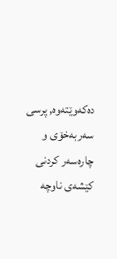ده‌كه‌وێته‌وه‌, پرسى سه‌ربه‌خۆى و چاره‌سه‌ر كردنى كێشه‌ى ناوچه‌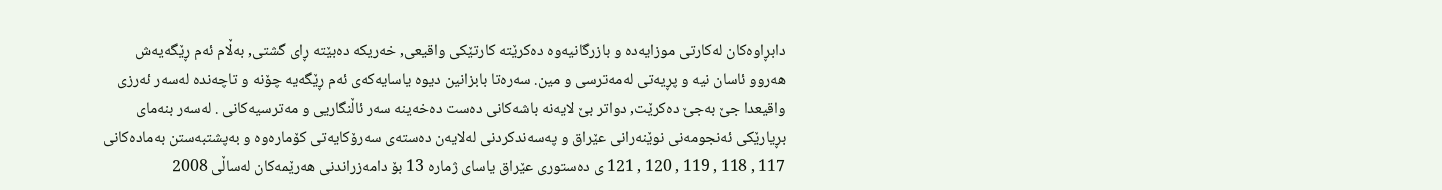دابڕاوه‌كان له‌كارتى موزایه‌ده‌ و بازرگانیه‌وه‌ ده‌كرێته‌ كارتێكى واقیعى, خه‌ریكه‌ ده‌بێته‌ ڕاى گشتى, به‌ڵام ئه‌م ڕێگه‌یه‌ش هه‌روو ئاسان نیه‌ و پڕیه‌تى له‌مه‌ترسى و مين. سه‌ره‌تا بابزانین دیوه‌ یاسایه‌كه‌ى ئه‌م ڕێگه‌یه‌ چۆنه‌ و تاچه‌نده‌ له‌سه‌ر ئه‌رزى واقیعدا جێ به‌جێ ده‌كرێت, دواتر بێ لایه‌نه‌ باشه‌كانى ده‌ست ده‌خه‌ینه‌ سه‌ر ئاڵنگاریى و مه‌ترسیه‌كانى ‌. له‌سه‌ر بنه‌ماى بڕیارێكى ئه‌نجومه‌نى نوێنه‌رانى عێراق و په‌سه‌ندكردنى له‌لایه‌ن ده‌سته‌ى سه‌رۆكایه‌تى كۆماره‌وه‌ و به‌پشتبه‌ستن به‌ماده‌كانى 117 , 118 , 119 , 120 , 121 ى ده‌ستورى عێراق یاساى ژماره‌ 13 بۆ دامه‌زراندنى هه‌رێمه‌كان له‌ساڵى 2008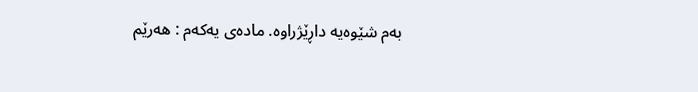به‌م شێوه‌یه‌ داڕێژراوه‌. ماده‌ى یه‌كه‌م : هه‌رێم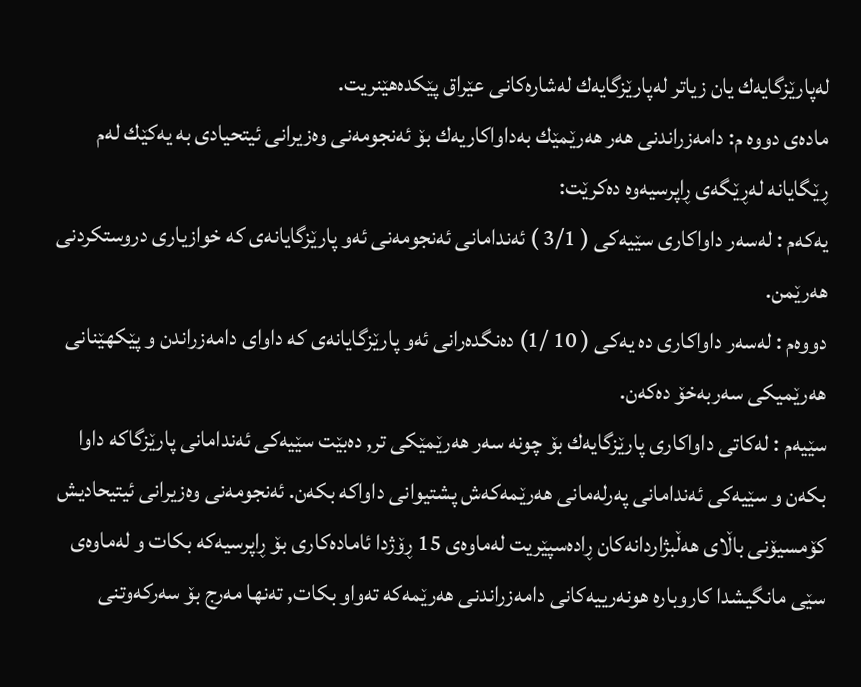له‌پارێزگایه‌ك یان زیاتر له‌پارێزگایه‌ك له‌شاره‌كانى عێراق پێكده‌هێنریت.
ماده‌ى دووه م: دامه‌زراندنى هه‌ر هه‌رێمێك به‌داواكاریه‌ك بۆ ئه‌نجومه‌نى وه‌زیرانى ئیتحیادى به‌ یه‌كێك له‌م ڕێگایانه‌ له‌ڕێگه‌ى ڕاپرسیه‌وه‌ ده‌كرێت:
یه‌كه‌م : له‌سه‌ر داواكارى سێیه‌كى ( 3/1 ) ئه‌ندامانى ئه‌نجومه‌نى ئه‌و پارێزگایانه‌ى كه‌ خوازیارى دروستكردنى هه‌رێمن.
دووه‌م : له‌سه‌ر داواكارى ده‌ یه‌كى ( 10 /1) ده‌نگده‌رانى ئه‌و پارێزگایانه‌ى كه‌ داواى دامه‌زراندن و پێكهێنانى هه‌رێمیكى سه‌ربه‌خۆ ده‌كه‌ن.
سێیه‌م : له‌كاتى داواكارى پارێزگایه‌ك بۆ چونه‌ سه‌ر هه‌رێمێكى تر, ده‌بێت سێیه‌كى ئه‌ندامانى پارێزگاكه‌ داوا بكه‌ن و سێیه‌كى ئه‌ندامانى په‌رله‌مانى هه‌رێمه‌كه‌ش پشتیوانى داواكه‌ بكه‌ن. ئه‌نجومه‌نى وه‌زیرانى ئیتیحادیش كۆمسیۆنى باڵاى هه‌ڵبژاردانه‌كان ڕاده‌سپێریت له‌ماوه‌ى 15 ڕۆژدا ئاماده‌كارى بۆ ڕاپرسیه‌كه‌ بكات و له‌ماوه‌ى سێى مانگیشدا كاروباره‌ هونه‌رییه‌كانى دامه‌زراندنى هه‌رێمه‌كه‌ ته‌واو بكات, ته‌نها مه‌رج بۆ سه‌ركه‌وتنى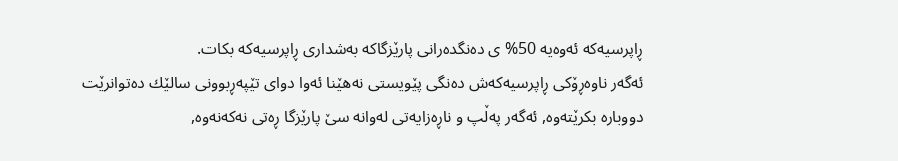ڕاپرسیه‌كه‌ ئه‌وه‌یه‌ 50% ى ده‌نگده‌رانى پارێزگاكه‌ به‌شدارى ڕاپرسیه‌كه‌ بكات.
ئه‌گه‌ر ناوه‌ڕۆكى ڕاپرسیه‌كه‌ش ده‌نگى پێویستى نه‌هێنا ئه‌وا دواى تێپه‌ڕبوونى سالێك ده‌توانرێت دووباره‌ بكرێته‌وه‌, ئه‌گه‌ر په‌ڵپ و ناڕه‌زایه‌تى له‌وانه‌ سێ پارێزگا ڕه‌تى نه‌كه‌نه‌وه‌,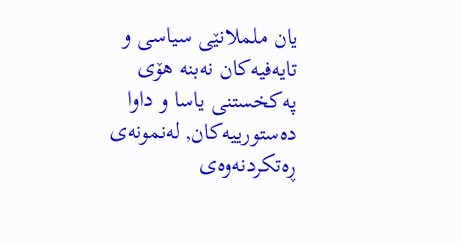یان ململانێى سیاسی و تایه‌فیه‌كان نه‌بنه‌ هۆى په‌كخستنى یاسا و داوا ده‌ستورییه‌كان, له‌نمونه‌ى ڕه‌تكردنه‌وه‌ى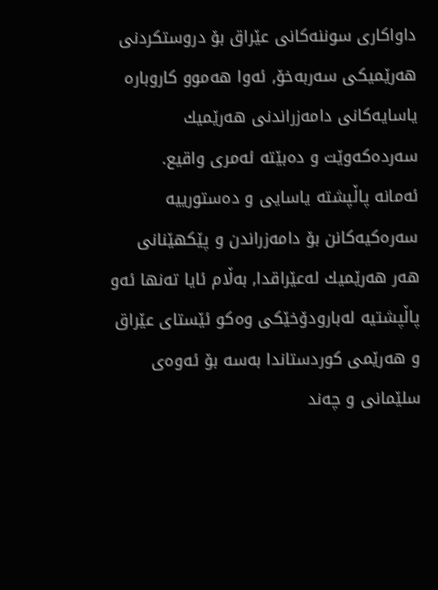داواكارى سوننه‌كانى عێراق بۆ دروستكردنى هه‌رێمیكى سه‌ربه‌خۆ, ئه‌وا هه‌موو كاروباره‌ یاسایه‌كانى دامه‌زراندنى هه‌رێمیك سه‌رده‌كه‌وێت و ده‌بێته‌ ئه‌مرى واقیع.
ئه‌مانه‌ پاڵپشته‌‌ یاسایی و ده‌ستورییه‌ سه‌ره‌كیه‌كانن بۆ دامه‌زراندن و پێكهێنانى هه‌ر هه‌رێمیك له‌عێراقدا, به‌ڵام ئایا ته‌نها ئه‌و پاڵپشتیه‌ له‌بارودۆخێكى وه‌كو ئێستاى عێراق و هه‌رێمى كوردستاندا به‌سه‌ بۆ ئه‌وه‌ى سلێمانى و چه‌ند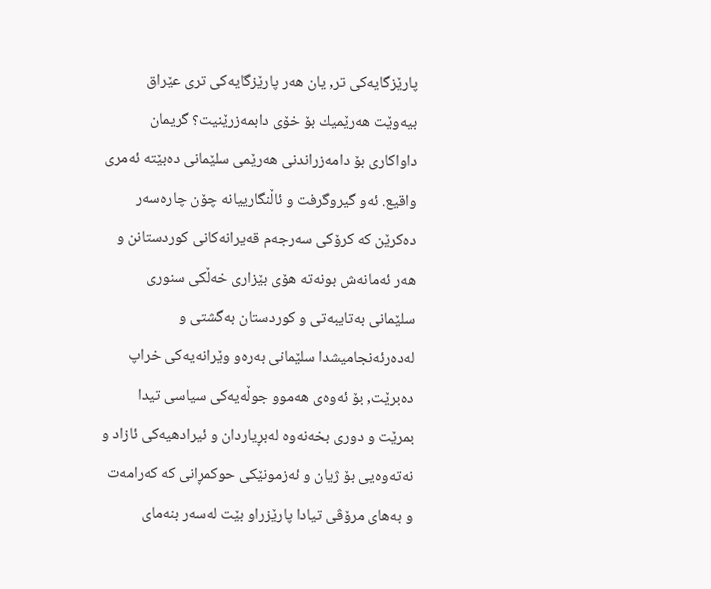پارێزگایه‌كى تر, یان هه‌ر پارێزگایه‌كى ترى عێراق بیه‌وێت هه‌رێمیك بۆ خۆى دابمه‌زرێنیت؟ گریمان داواكارى بۆ دامه‌زراندنى هه‌رێمى سلێمانى ده‌بێته‌ ئه‌مرى واقیع. ئه‌و گیروگرفت و ئاڵنگارییانه‌ چۆن چاره‌سه‌ر ده‌كرێن كه‌ كرۆكى سه‌رجه‌م قه‌یرانه‌كانى كوردستانن و هه‌ر ئه‌مانه‌ش بونه‌ته‌ هۆى بێزارى خه‌ڵكى سنورى سلێمانى به‌تایبه‌تى و كوردستان به‌گشتى و له‌ده‌رئه‌نجامیشدا سلێمانى به‌ره‌و وێرانه‌یه‌كى خراپ ده‌برێت, بۆ ئه‌وه‌ى هه‌موو جوڵه‌یه‌كى‌ سیاسی تیدا بمرێت و دورى بخه‌نه‌وه‌ له‌بڕیاردان و ئیرادهیه‌كى ئازاد و نه‌ته‌وه‌یى بۆ ژیان و ئه‌زمونێكى حوكمڕانى كه‌ كه‌رامه‌ت و به‌هاى مرۆڤى تیادا پارێزراو بێت له‌سه‌ر بنه‌ماى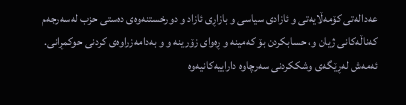عه‌داله‌تى كۆمه‌ڵایه‌تى و ئازادى سیاسى و بازاڕى ئازاد و دورخستنه‌وه‌ى ده‌ستى حزب له‌سه‌رجه‌م كه‌ناڵه‌كانى ژیان و، حسابكردن بۆ كه‌مینه‌ و ڕه‌واى زۆرینه‌ و و به‌دامه‌زراوه‌ى كردنى حوكمڕانى. ئه‌مه‌ش له‌ڕێگه‌ى وشككردنى سه‌رچاوه‌ داراییه‌كانیه‌وه‌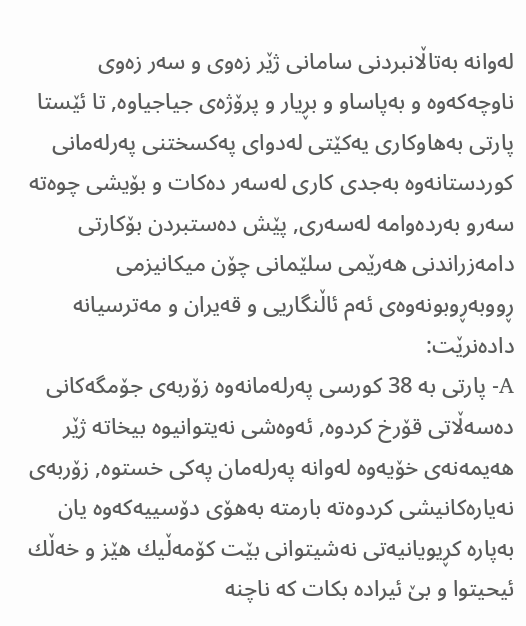له‌وانه‌ به‌تاڵانبردنى سامانى ژێر زه‌وى و سه‌ر زه‌وى ناوچه‌كه‌وه‌ و به‌پاساو و بڕیار و پرۆژه‌ى جیاجیاوه‌, تا ئێستا پارتى به‌هاوكارى یه‌كێتى له‌دواى په‌كسختنى په‌رله‌مانى كوردستانه‌وه‌ به‌جدى كارى له‌سه‌ر ده‌كات و بۆیشى چوه‌ته‌ سه‌رو به‌رده‌وامه‌ له‌سه‌رى, پێش ده‌ستبردن بۆكارتى دامه‌زراندنى هه‌رێمى سلێمانى چۆن میكانیزمى ڕووبه‌ڕوبونه‌وه‌ى ئه‌م ئاڵنگاریى و قه‌یران و مه‌ترسیانه‌ داده‌نرێت:
A- پارتى به‌ 38 كورسى په‌رله‌مانه‌وه‌ زۆربه‌ى جۆمگه‌كانى ده‌سه‌ڵاتى قۆرخ كردوه‌, ئه‌وه‌شى نه‌یتوانیوه‌ بیخاته‌ ژێر هه‌یمه‌نه‌ى خۆیه‌وه‌ له‌وانه‌ په‌رله‌مان په‌كى خستوه‌, زۆربه‌ى نه‌یاره‌كانیشى كردوه‌ته‌ بارمته‌ به‌هۆى دۆسییه‌كه‌وه‌ یان به‌پاره‌ كڕیویانیه‌تى نه‌شیتوانی بێت كۆمه‌ڵیك هێز و خه‌ڵك ئیحیتوا و بێ ئیراده‌ بكات كه‌ ناچنه‌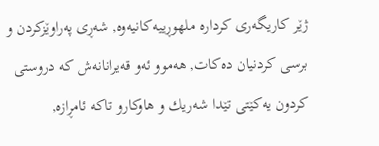ژێر كاریگه‌رى كرداره‌ ملهوڕییه‌كانیه‌وه‌, شه‌ڕى په‌راوێزكردن و برسی كردنیان ده‌كات, هه‌موو ئه‌و قه‌یرانانه‌ش كه‌ دروستى كردون یه‌كێتى تێدا شه‌ریك و هاوكارو تاكه‌ ئامڕازه‌,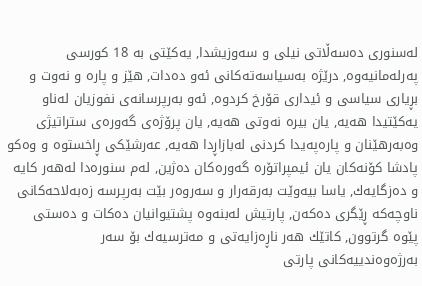له‌سنورى ده‌سه‌ڵاتى نیلى و سه‌وزیشدا, یه‌كێتى به‌ 18 كورسى په‌رله‌مانیه‌وه‌, درێژه‌ به‌سیاسه‌ته‌كانى ئه‌و ده‌دات, هێز و پاره‌ و نه‌وت و بڕیارى سیاسى و ئیدارى قۆرخ كردوه‌, ئه‌و به‌رپرسانه‌ى نفوزیان له‌ناو یه‌كێتیدا هه‌یه‌, یان بیره‌ نه‌وتى هه‌یه‌, یان پرۆژه‌ى گه‌وره‌ى ستراتیژى وه‌به‌رهێنان و پاره‌په‌یدا كردنى له‌بازاڕدا هه‌یه‌, عه‌رشێكى ڕاخستوه‌ و وه‌كو پادشا كۆنه‌كان یان ئیمپراتۆره‌ گه‌وره‌كان ده‌ژین, له‌م سنوره‌دا له‌هه‌ر كایه‌ و ده‌زگایه‌ك, یاسا بیه‌وێت به‌رقه‌رار و سه‌روه‌ر بێت به‌رپرسه‌ زه‌به‌لاحه‌كانى ناوچه‌كه‌ ڕێگرى ده‌كه‌ن, پارتیش له‌بنه‌وه‌ پشتیوانیان ده‌كات و ده‌ستى پێوه‌ گرتوون, كاتێك هه‌ر ناڕه‌زایه‌تى و مه‌ترسیه‌ك بۆ سه‌ر به‌رژه‌وه‌ندییه‌كانى پارتى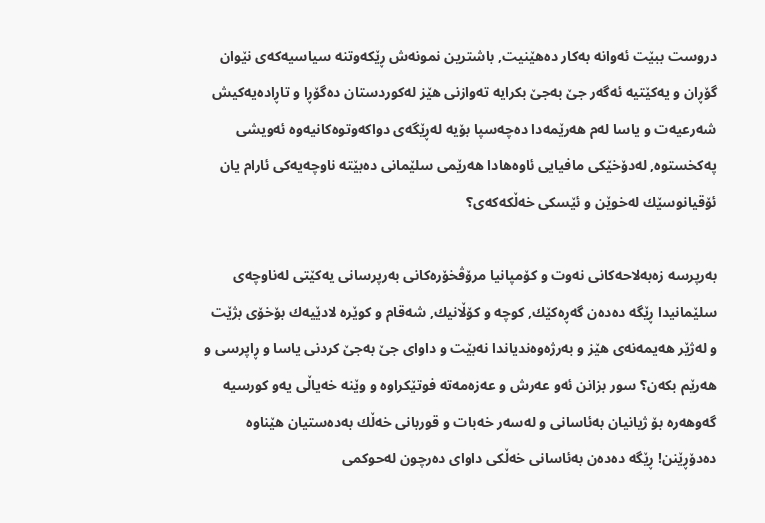دروست ببێت ئه‌وانه‌ به‌كار ده‌هێنیت, باشترین نمونه‌ش ڕێكه‌وتنه‌ سیاسیه‌كه‌ى نێوان گۆڕان و یه‌كێتیه‌ ئه‌گه‌ر جێ به‌جێ بكرایه‌ ته‌وازنى هێز له‌كوردستان ده‌گۆڕا و تاڕاده‌یه‌كیش شه‌رعیه‌ت و یاسا له‌م هه‌رێمه‌دا ده‌چه‌سپا بۆیه‌ له‌ڕێگه‌ى دواكه‌وتوه‌كانیه‌وه‌ ئه‌ویشى په‌كخستوه‌, له‌دۆخێكى مافیایى ئاوه‌هادا هه‌رێمى سلێمانى ده‌بێته‌ ناوچه‌یه‌كى ئارام یان ئۆقیانوسێك له‌خوێن و ئێسكى خه‌ڵكه‌كه‌ى؟

به‌رپرسه‌ زه‌به‌لاحه‌كانى نه‌وت و كۆمپانیا مرۆڤخۆره‌كانى به‌رپرسانى یه‌كێتى له‌ناوچه‌ی سلێمانیدا ڕێگه‌ ده‌ده‌ن گه‌ڕه‌كێك, كوچه‌ و كۆڵانیك, شه‌قام و كوێره‌ لادێیه‌ك بۆخۆى بژێت و له‌ژێر هه‌یمه‌نه‌ى هێز و به‌رژه‌وه‌ندیاندا نه‌بێت و داواى جێ به‌جێ كردنى یاسا و ڕاپرسى و هه‌رێم بكه‌ن؟ سور بزانن ئه‌و عه‌رش و عه‌زه‌مه‌ته‌ فوتێكراوه‌ و وێنه‌ خه‌یاڵى یه‌و كورسیه‌ گه‌وهه‌ره‌ بۆ ژیانیان به‌ئاسانى و له‌سه‌ر خه‌بات و قوربانى خه‌ڵك به‌ده‌ستیان هێناوه‌ ده‌دۆڕێنن! ڕێگه‌ ده‌ده‌ن به‌ئاسانى خه‌ڵكى داواى ده‌رچون له‌حوكمى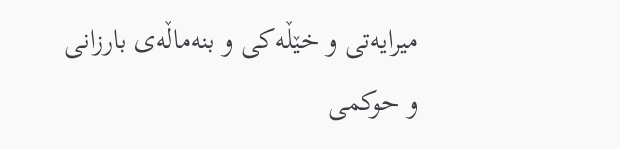میرایه‌تى و خێڵه‌كى و بنه‌ماڵه‌ى بارزانى و حوكمى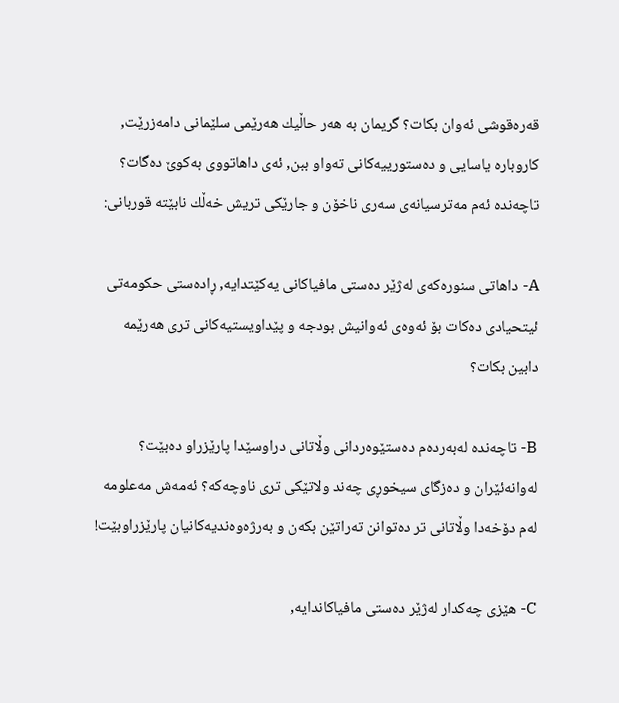قه‌ره‌قوشى ئه‌وان بكات؟ گریمان به‌ هه‌ر حاڵیك هه‌رێمى سلێمانى دامه‌زرێت, كاروباره‌ یاسایى و ده‌ستورییه‌كانى ته‌واو ببن, ئه‌ى داهاتووى به‌كوێ ده‌گات؟ تاچه‌نده‌ ئه‌م مه‌ترسیانه‌ى سه‌رى ناخۆن و جارێكى تریش خه‌ڵك نابێته‌ قوربانى:

A- داهاتى سنوره‌كه‌ى له‌ژێر ده‌ستى مافیاكانى یه‌كێتدایه‌, ڕاده‌ستى حكومه‌تى ئیتحیادى ده‌كات بۆ ئه‌وه‌ى ئه‌وانیش بودجه‌ و پێداویستیه‌كانى ترى هه‌رێمه‌ دابین بكات؟

B- تاچه‌نده‌ له‌به‌رده‌م ده‌ستێوه‌ردانى وڵاتانى دراوسێدا پارێزراو ده‌بێت؟ له‌وانه‌ئێران و ده‌زگاى سیخوڕى چه‌ند ولاتێكى ترى ناوچه‌كه‌؟ ئه‌مه‌ش مه‌علومه‌ له‌م دۆخه‌دا وڵاتانى تر ده‌توانن ته‌راتێن بكه‌ن و به‌رژه‌وه‌ندیه‌كانیان پارێزراوبێت!

C- هێزى چه‌كدار له‌ژێر ده‌ستى مافیاكاندایه‌,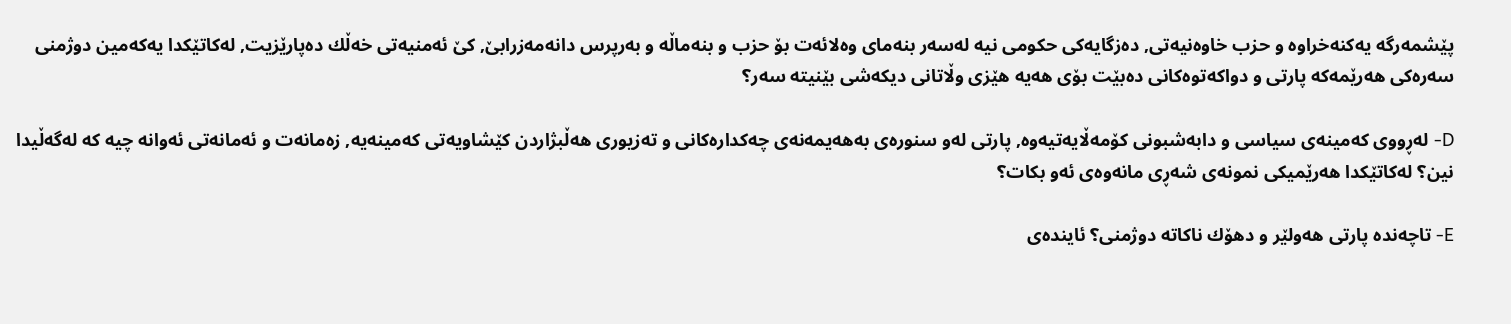پێشمه‌رگه‌ یه‌كنه‌خراوه‌ و حزب خاوه‌نیه‌تى, ده‌زگایه‌كى حكومى نیه‌ له‌سه‌ر بنه‌ماى وه‌لائه‌ت بۆ حزب و بنه‌ماڵه‌ و به‌رپرس دانه‌مه‌زرابێ, كێ ئه‌منیه‌تى خه‌ڵك ده‌پارێزیت, له‌كاتێكدا یه‌كه‌مین دوژمنى سه‌ره‌كى هه‌رێمه‌كه‌ پارتى و دواكه‌توه‌كانى ده‌بێت بۆى هه‌یه‌ هێزى وڵاتانى دیكه‌شى بێنیته‌ سه‌ر؟

D- له‌ڕووى كه‌مینه‌ى سیاسى و دابه‌شبونى كۆمه‌ڵایه‌تیه‌وه‌, پارتى له‌و سنوره‌ى به‌هه‌یمه‌نه‌ى چه‌كداره‌كانى و ته‌زیورى هه‌ڵبژاردن كێشاویه‌تى كه‌مینه‌یه‌, زه‌مانه‌ت و ئه‌مانه‌تى ئه‌وانه‌ چیه‌ كه‌ له‌گه‌ڵیدا نین؟ له‌كاتێكدا هه‌رێمیكى نمونه‌ى شه‌ڕى مانه‌وه‌ى ئه‌و بكات؟

E- تاچه‌نده‌ پارتى هه‌ولێر و دهۆك ناكاته‌ دوژمنى؟ ئاینده‌ى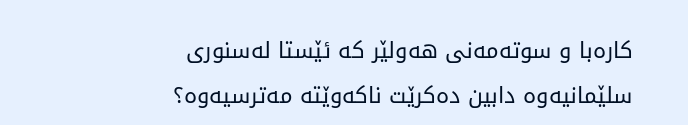كاره‌با و سوته‌مه‌نى هه‌ولێر كه‌ ئێستا له‌سنورى سلێمانیه‌وه‌ دابین ده‌كرێت ناكه‌وێته‌ مه‌ترسیه‌وه‌؟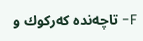F- تاچه‌نده‌ كه‌ركوك و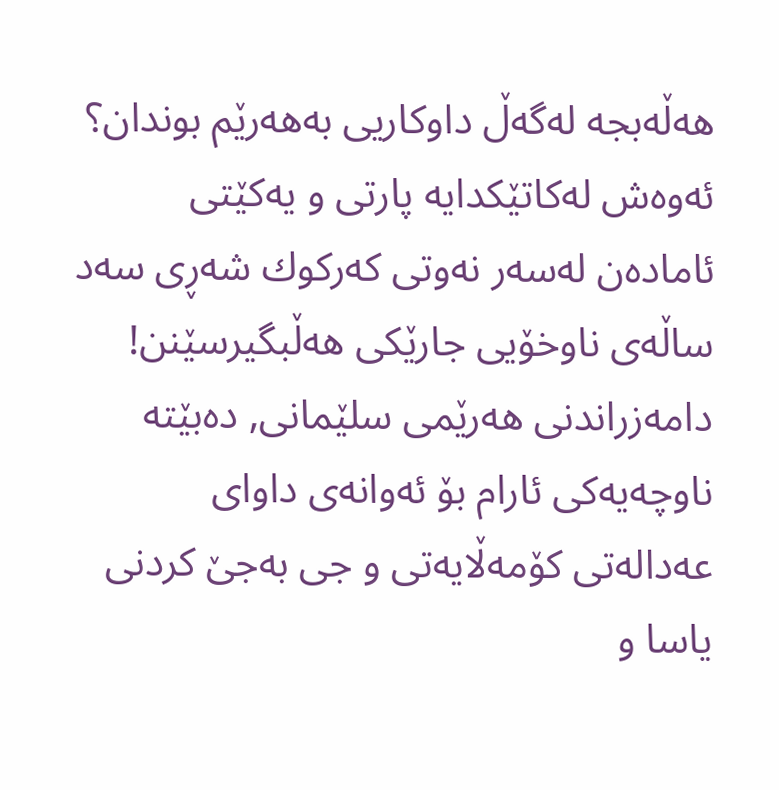هه‌ڵه‌بجه‌ له‌گه‌ڵ داوكاریى به‌هه‌رێم بوندان؟ ئه‌وه‌ش له‌كاتێكدایه‌ پارتى و یه‌كێتى ئاماده‌ن له‌سه‌ر نه‌وتى كه‌ركوك شه‌ڕى سه‌د ساڵه‌ى ناوخۆیى جارێكى هه‌ڵبگیرسێنن! دامه‌زراندنى هه‌رێمى سلێمانى, ده‌بێته‌ ناوچه‌یه‌كى ئارام بۆ ئه‌وانه‌ى داواى عه‌داله‌تى كۆمه‌ڵایه‌تى و جى به‌جێ كردنى یاسا و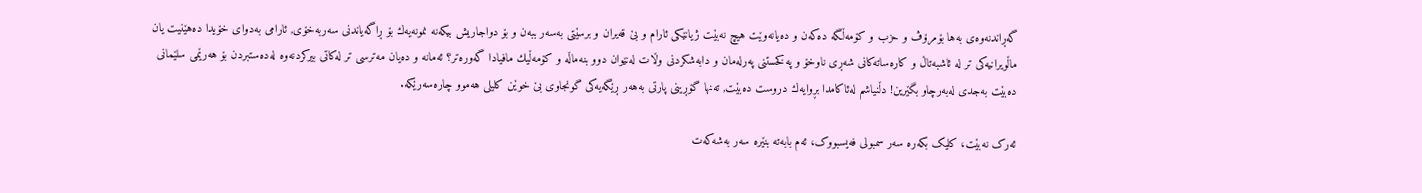گه‌ڕاندنه‌وه‌ى به‌ها بۆمرۆڤ و حزب و كۆمه‌ڵگه‌ ده‌كه‌ن و ده‌یانه‌وێت هیچ نه‌بێت ژیانێكى ئارام و بێ قه‌یران و برسێتى به‌سه‌ر ببه‌ن و بۆ دواجاریش بیكه‌نه‌ نمونه‌یه‌ك بۆ ڕاگه‌یاندنى سه‌ربه‌خۆى, ئارامى به‌دواى خۆیدا ده‌هێنیت یان ماڵویرانیه‌كى تر له‌ ئاشبه‌تاڵ و كاره‌ساته‌كانى شه‌ڕى ناوخۆ و په‌كخستنى په‌رله‌مان و دابه‌شكردنى وڵات له‌نێوان دوو بنه‌ماڵه‌ و كۆمه‌ڵیك مافیادا گه‌وره‌تر؟ ئه‌مانه‌ و ده‌یان مه‌ترسى تر له‌كاتى بیركردنه‌وه‌ له‌ده‌ستبردن بۆ هه‌رێمى سلێمانى ده‌بێت به‌جدى له‌به‌رچاو بگێرین! دڵنیاشم له‌ئاكامدا بڕوایه‌ك دروست ده‌بێت, ته‌نها گۆڕینى پارتى به‌هه‌ر ڕێگه‌یه‌كى گونجاوى بێ خوێن كلیلى هه‌موو چاره‌سه‌رێكه‌.

ئەرک نەبێت، کلیک بکەرە سەر سمبولی فەیسبووک، ئەم بابەتە بنێرە سەر بەشەکەت